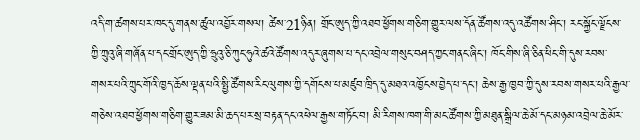འདི་ག་ཚགས་པར་ཁང་དུ་གནས་ཚུལ་འབྱོར་གསལ། ཚེས་21ཉིན། གྲོང་ཨུད་ཀྱི་འཐབ་ཕྱོགས་གཅིག་གྱུར་ལས་དོན་ཚོགས་འདུ་འཚོགས་ཤིང་། རང་སྐྱོང་ལྗོངས་ཀྱི་ཀྲུའུ་ཞི་གཞོན་པ་དང་གྲོང་ཨུད་ཀྱི་ཧྲུའུ་ཅི་ཀུང་ཧུའེ་ཚའེ་ཚོགས་འདུར་ཞུགས་པ་དང་འབྲེལ་གསུང་བཤད་ཀྱང་གནང་ཞིང་། ཁོང་གིས་ཞི་ཅིན་ཕིང་གི་དུས་རབས་གསར་པའི་ཀྲུང་གོའི་ཁྱད་ཆོས་ལྡན་པའི་སྤྱི་ཚོགས་རིང་ལུགས་ཀྱི་དགོངས་པ་མཛུབ་ཁྲིད་དུ་མཐའ་འཁྱོངས་བྱེད་པ་དང་། ཆེས་རྒྱ་ཁྱབ་ཀྱི་དུས་རབས་གསར་པའི་རྒྱལ་གཅེས་འཐབ་ཕྱོགས་གཅིག་གྱུར་ཟམ་མི་ཆད་པར་སྲ་བརྟན་དང་འཕེལ་རྒྱས་གཏོང་བ། མི་རིགས་ཁག་གི་མང་ཚོགས་ཀྱི་མཐུན་སྒྲིལ་ཆེ་མོ་དང་མཉམ་འབྲེལ་ཆེ་མོར་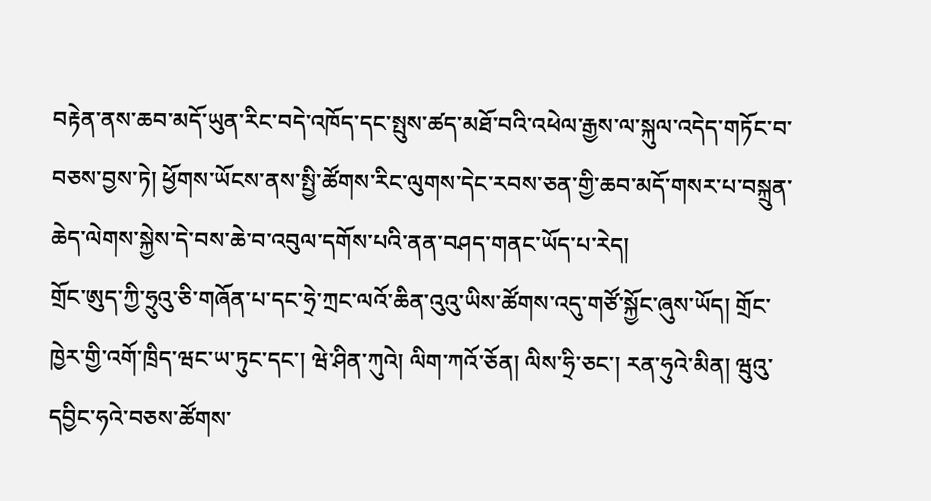བརྟེན་ནས་ཆབ་མདོ་ཡུན་རིང་བདེ་འཁོད་དང་སྤུས་ཚད་མཐོ་བའི་འཕེལ་རྒྱས་ལ་སྐུལ་འདེད་གཏོང་བ་བཅས་བྱས་ཏེ། ཕྱོགས་ཡོངས་ནས་སྤྱི་ཚོགས་རིང་ལུགས་དེང་རབས་ཅན་གྱི་ཆབ་མདོ་གསར་པ་བསྐྲུན་ཆེད་ལེགས་སྐྱེས་དེ་བས་ཆེ་བ་འབུལ་དགོས་པའི་ནན་བཤད་གནང་ཡོད་པ་རེད།
གྲོང་ཨུད་ཀྱི་ཧྲུའུ་ཅི་གཞོན་པ་དང་ཧྲེ་ཀྲང་ལའོ་ཆིན་འུའུ་ཡིས་ཚོགས་འདུ་གཙོ་སྐྱོང་ཞུས་ཡོད། གྲོང་ཁྱེར་གྱི་འགོ་ཁྲིད་ཝང་ཡ་ཏུང་དང་། ཝེ་ཤིན་ཀུའེ། ལིག་ཀའོ་ཅོན། ལིས་ཧྲི་ཅང་། རན་ཧུའེ་མིན། ཝུའུ་དབྱིང་ཧའེ་བཅས་ཚོགས་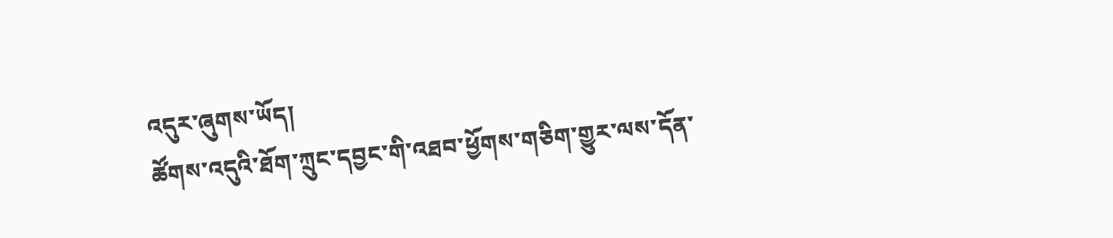འདུར་ཞུགས་ཡོད།
ཚོགས་འདུའི་ཐོག་ཀྲུང་དབྱང་གི་འཐབ་ཕྱོགས་གཅིག་གྱུར་ལས་དོན་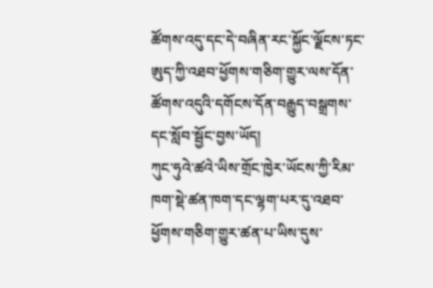ཚོགས་འདུ་དང་དེ་བཞིན་རང་སྐྱོང་ལྗོངས་ཏང་ཨུད་ཀྱི་འཐབ་ཕྱོགས་གཅིག་གྱུར་ལས་དོན་ཚོགས་འདུའི་དགོངས་དོན་བརྒྱུད་བསྒྲགས་དང་སློབ་སྦྱོང་བྱས་ཡོད།
ཀུང་ཧུའེ་ཚའེ་ཡིས་གྲོང་ཁྱེར་ཡོངས་ཀྱི་རིམ་ཁག་སྡེ་ཚན་ཁག་དང་ལྷག་པར་དུ་འཐབ་ཕྱོགས་གཅིག་གྱུར་ཚན་པ་ཡིས་དུས་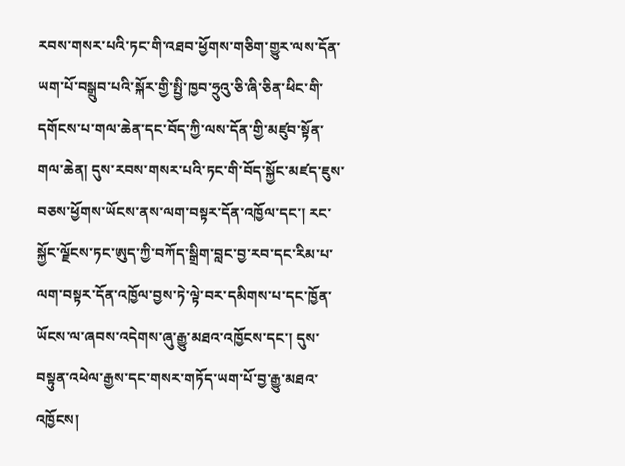རབས་གསར་པའི་ཏང་གི་འཐབ་ཕྱོགས་གཅིག་གྱུར་ལས་དོན་ཡག་པོ་བསྒྲུབ་པའི་སྐོར་གྱི་སྤྱི་ཁྱབ་ཧྲུའུ་ཅི་ཞི་ཅིན་ཕིང་གི་དགོངས་པ་གལ་ཆེན་དང་བོད་ཀྱི་ལས་དོན་གྱི་མཛུབ་སྟོན་གལ་ཆེན། དུས་རབས་གསར་པའི་ཏང་གི་བོད་སྐྱོང་མཛད་ཇུས་བཅས་ཕྱོགས་ཡོངས་ནས་ལག་བསྟར་དོན་འཁྱོལ་དང་། རང་སྐྱོང་ལྗོངས་ཏང་ཨུད་ཀྱི་བཀོད་སྒྲིག་བླང་བྱ་རབ་དང་རིམ་པ་ལག་བསྟར་དོན་འཁྱོལ་བྱས་ཏེ་ལྟེ་བར་དམིགས་པ་དང་ཁྱོན་ཡོངས་ལ་ཞབས་འདེགས་ཞུ་རྒྱུ་མཐའ་འཁྱོངས་དང་། དུས་བསྟུན་འཕེལ་རྒྱས་དང་གསར་གཏོད་ཡག་པོ་བྱ་རྒྱུ་མཐའ་འཁྱོངས།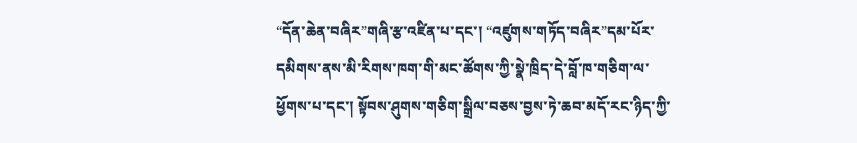“དོན་ཆེན་བཞིར”གཞི་རྩ་འཛིན་པ་དང་། “འཛུགས་གཏོད་བཞིར”དམ་པོར་དམིགས་ནས་མི་རིགས་ཁག་གི་མང་ཚོགས་ཀྱི་སྣེ་ཁྲིད་དེ་བློ་ཁ་གཅིག་ལ་ཕྱོགས་པ་དང་། སྟོབས་ཤུགས་གཅིག་སྒྲིལ་བཅས་བྱས་ཏེ་ཆབ་མདོ་རང་ཉིད་ཀྱི་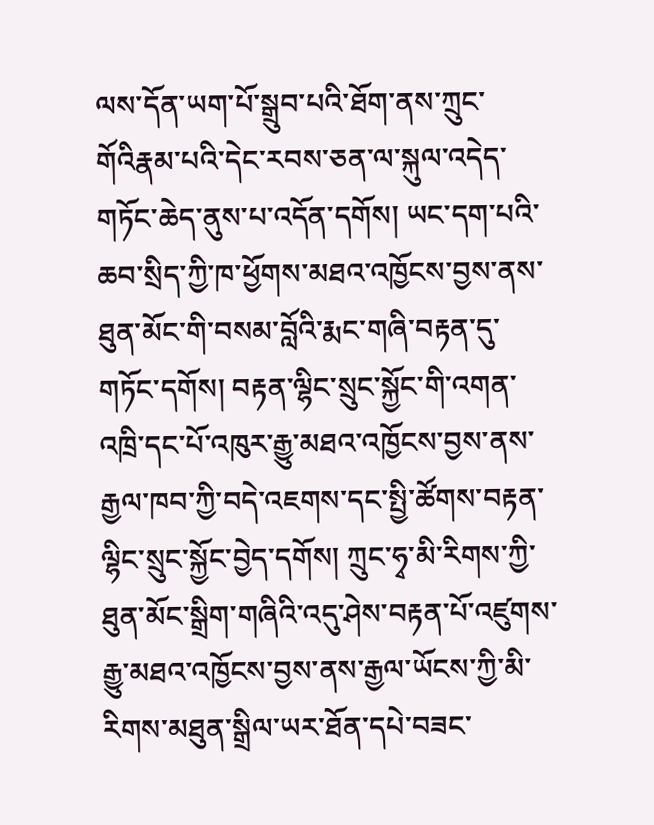ལས་དོན་ཡག་པོ་སྒྲུབ་པའི་ཐོག་ནས་ཀྲུང་གོའིརྣམ་པའི་དེང་རབས་ཅན་ལ་སྐུལ་འདེད་གཏོང་ཆེད་ནུས་པ་འདོན་དགོས། ཡང་དག་པའི་ཆབ་སྲིད་ཀྱི་ཁ་ཕྱོགས་མཐའ་འཁྱོངས་བྱས་ནས་ཐུན་མོང་གི་བསམ་བློའི་རྨང་གཞི་བརྟན་དུ་གཏོང་དགོས། བརྟན་ལྷིང་སྲུང་སྐྱོང་གི་འགན་འཁྲི་དང་པོ་འཁུར་རྒྱུ་མཐའ་འཁྱོངས་བྱས་ནས་རྒྱལ་ཁབ་ཀྱི་བདེ་འཇགས་དང་སྤྱི་ཚོགས་བརྟན་ལྷིང་སྲུང་སྐྱོང་བྱེད་དགོས། ཀྲུང་ཧྭ་མི་རིགས་ཀྱི་ཐུན་མོང་སྒྲིག་གཞིའི་འདུ་ཤེས་བརྟན་པོ་འཛུགས་རྒྱུ་མཐའ་འཁྱོངས་བྱས་ནས་རྒྱལ་ཡོངས་ཀྱི་མི་རིགས་མཐུན་སྒྲིལ་ཡར་ཐོན་དཔེ་བཟང་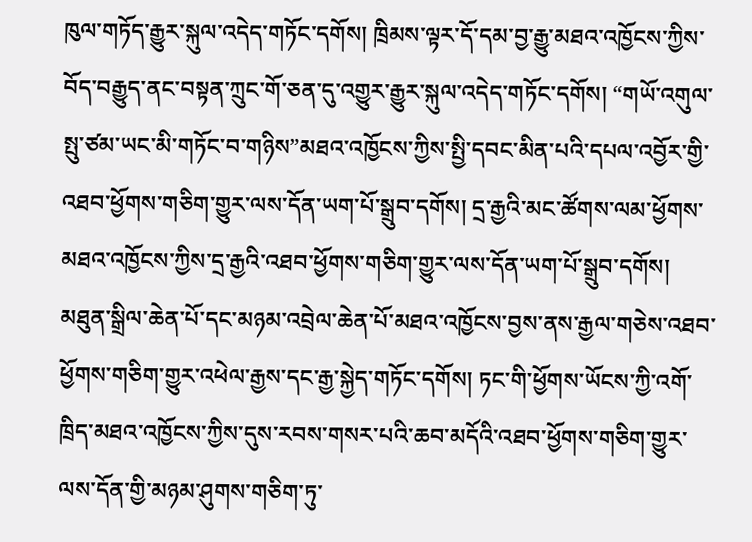ཁུལ་གཏོད་རྒྱུར་སྐུལ་འདེད་གཏོང་དགོས། ཁྲིམས་ལྟར་དོ་དམ་བྱ་རྒྱུ་མཐའ་འཁྱོངས་ཀྱིས་བོད་བརྒྱུད་ནང་བསྟན་ཀྲུང་གོ་ཅན་དུ་འགྱུར་རྒྱུར་སྐུལ་འདེད་གཏོང་དགོས། “གཡོ་འགུལ་སྤུ་ཙམ་ཡང་མི་གཏོང་བ་གཉིས”མཐའ་འཁྱོངས་ཀྱིས་སྤྱི་དབང་མིན་པའི་དཔལ་འབྱོར་གྱི་འཐབ་ཕྱོགས་གཅིག་གྱུར་ལས་དོན་ཡག་པོ་སྒྲུབ་དགོས། དྲ་རྒྱའི་མང་ཚོགས་ལམ་ཕྱོགས་མཐའ་འཁྱོངས་ཀྱིས་དྲ་རྒྱའི་འཐབ་ཕྱོགས་གཅིག་གྱུར་ལས་དོན་ཡག་པོ་སྒྲུབ་དགོས། མཐུན་སྒྲིལ་ཆེན་པོ་དང་མཉམ་འབྲེལ་ཆེན་པོ་མཐའ་འཁྱོངས་བྱས་ནས་རྒྱལ་གཅེས་འཐབ་ཕྱོགས་གཅིག་གྱུར་འཕེལ་རྒྱས་དང་རྒྱ་སྐྱེད་གཏོང་དགོས། ཏང་གི་ཕྱོགས་ཡོངས་ཀྱི་འགོ་ཁྲིད་མཐའ་འཁྱོངས་ཀྱིས་དུས་རབས་གསར་པའི་ཆབ་མདོའི་འཐབ་ཕྱོགས་གཅིག་གྱུར་ལས་དོན་གྱི་མཉམ་ཤུགས་གཅིག་ཏུ་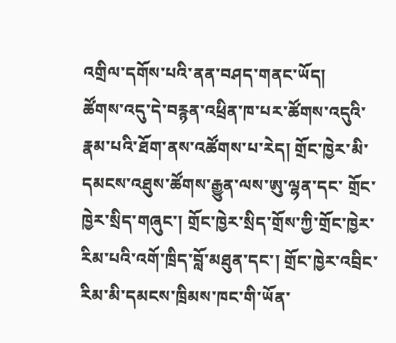འགྲིལ་དགོས་པའི་ནན་བཤད་གནང་ཡོད།
ཚོགས་འདུ་དེ་བརྙན་འཕྲིན་ཁ་པར་ཚོགས་འདུའི་རྣམ་པའི་ཐོག་ནས་འཚོགས་པ་རེད། གྲོང་ཁྱེར་མི་དམངས་འཐུས་ཚོགས་རྒྱུན་ལས་ཨུ་ལྷན་དང་ གྲོང་ཁྱེར་སྲིད་གཞུང་། གྲོང་ཁྱེར་སྲིད་གྲོས་ཀྱི་གྲོང་ཁྱེར་རིམ་པའི་འགོ་ཁྲིད་བློ་མཐུན་དང་། གྲོང་ཁྱེར་འབྲིང་རིམ་མི་དམངས་ཁྲིམས་ཁང་གི་ཡོན་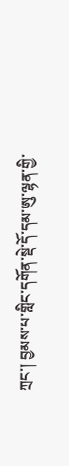ཀྲང་། བྱམས་པ་གླིང་དགོན་སྡེ་དོ་དམ་ཨུ་ལྷན་གྱི་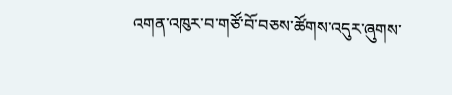འགན་འཁུར་བ་གཙོ་བོ་བཅས་ཚོགས་འདུར་ཞུགས་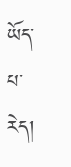ཡོད་པ་རེད།